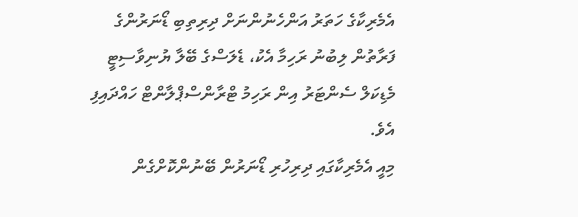އެމެރިކާގެ ހަތަރު އަންހެނުންނަށް ދިރިތިބި ޑޯނަރުންގެ ފަރާތުން ލިބުނު ރަހިމާ އެކު، ޑެލަސްގެ ބޭލާ ޔުނިވާސިޓީ މެޑިކަލް ސެންޓަރު އިން ރަހިމު ޓްރާންސްޕްލާންޓް ހައްދައިފި އެވެ.
މިއީ އެމެރިކާގައި ދިރިހުރި ޑޯނަރުން ބޭނުންކޮށްގެން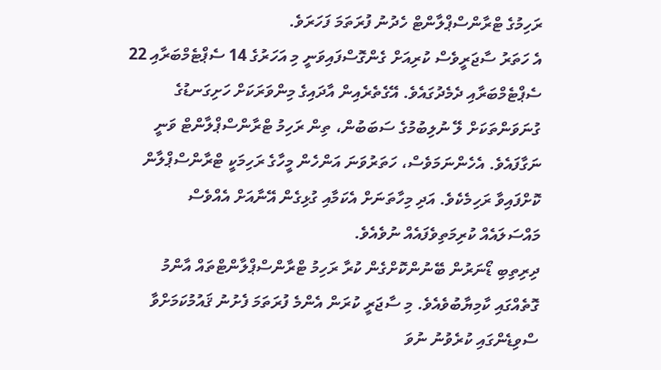ރަހިމުގެ ޓްރާންސްޕްލާންޓް ހެދުނު ފުރަތަމަ ފަހަރަވެ.
އެ ހަތަރު ސާޖަރީވެސް ކުރިއަށް ގެންގޮސްފައިވަނީ މި އަހަރުގެ 14 ސެޕްޓެމްބަރާއި 22 ސެޕްޓެމްބަރާއި ދެމެދުގައެވެ. އޭގެތެރެއިން އާދައިގެ މިންވަރަކަށް ހަށިގަނޑުގެ ގުނަވަންތަކަށް ލޭ ނުލިބުމުގެ ސަބަބުން، ތިން ރަހިމު ޓްރާންސްޕްލާންޓް ވަނީ ނަގާފައެވެ. އެހެންނަމަވެސް، ހަތަރުވަނަ އަންހެން މީހާގެ ރަހިމަކީ ޓްރާންސްޕްލާން ކޮށްފައިވާ ރަހިމެކެވެ. އަދި މިހާތަނަށް އެކަމާއި ގުޅިގެން އޭނާއަށް އެއްވެސް މައްސަލައެއް ކުރިމަތިވެފައެއް ނުވެއެވެ.
ދިރިތިބި ޑޯނަރުން ބޭނުންކޮށްގެން ކުރާ ރަހިމު ޓްރާންސްޕްލާންޓްތައް އާންމު ގޮތެއްގައި ކާމިޔާބުވެއެވެ. މި ސާޖަރީ ކުރަން އެންމެ ފުރަތަމަ ފެށުނު ޤައުމުކަމަށްވާ ސްވިޑެންގައި ކުރެވުނު ނުވަ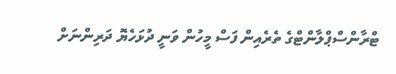ޓްރާންސްޕްލާންޓްގެ ތެރެއިން ފަސް މީހުން ވަނީ ދުޅަހެޔޮ ދަރިންނަށް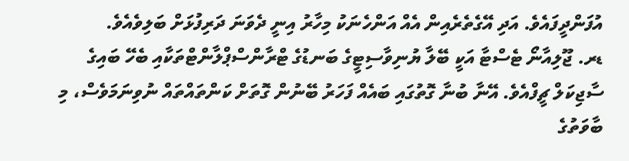އުފަންދީފައެވެ. އަދި އޭގެތެރެއިން އެއް އަންހެނަކު މިހާރު އިނީ ދެވަނަ ދަރިފުޅަށް ބަލިވެއެވެ.
ޑރ. ޖޫލިއާނޯ ޓެސްޓާ އަކީ ބޭލާ ޔުނިވާސިޓީގެ ބަނޑުގެ ޓްރާންސްޕްލާންޓްތަކާއި ބެހޭ ބައިގެ ސާޖިކަލް ޗީފްއެވެ. އޭނާ ބުނާ ގޮތުގައި ބައެއް ފަހަރު ބޭނުން ގޮތަށް ކަންތައްތައް ނުވިނަމަވެސް، މި ބާވަތުގެ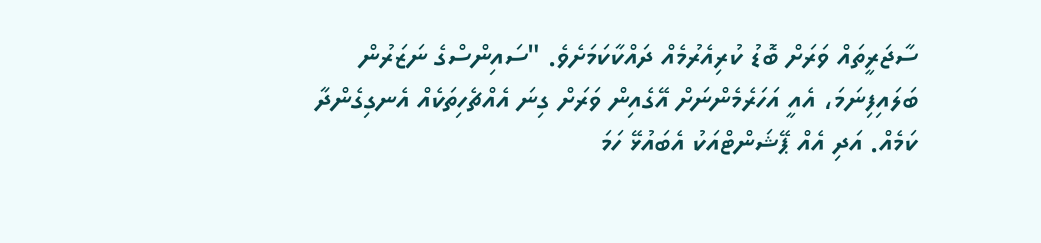ސާޖަރީތައް ވަރަށް ބޮޑު ކުރިއެރުމެއް ދައްކާކަމަށެވެ. "ސައިންސްގެ ނަޒަރުން ބަލައިފިނަމަ، އެއީ އަހަރެމެންނަށް އޭގެއިން ވަރަށް ގިނަ އެއްޗެހިތަކެއް އެނގިގެންދާ ކަމެއް. އަދި އެއް ޕޭޝަންޓްއަކު އެބައުޅޭ ހަމަ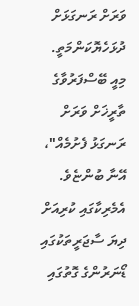ވަރަށް ރަނގަޅަށް ދުޅަހެޔޮކަންމަތީ. މިއީ ބޭސްފަރުވާގެ ތާރީޚަށް ވަރަށް ރަނގަޅު ފެށުމެއް"، އޭނާ ބުންޏެވެ.
އެމެރިކާގައި ކުރިއަށް ދިޔަ ސާޖަރީތަކުގައި ޑޯނަރުންގެ ގޮތުގައި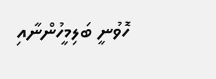ހޮވުނީ ބަލިމީހުންނާއި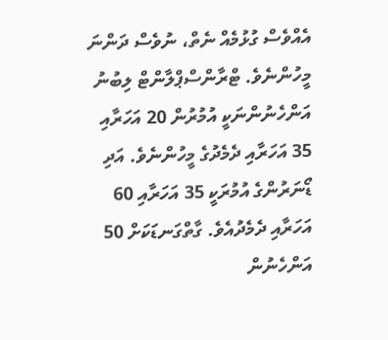އެއްވެސް ގުޅުމެއް ނެތް، ނުވެސް ދަންނަ މީހުންނެވެ. ޓްރާންސްޕްލާންޓް ލިބުނު އަންހެނުންނަކީ އުމުރުން 20 އަހަރާއި 35 އަހަރާއި ދެމެދުގެ މީހުންނެވެ. އަދި ޑޯނަރުންގެ އުމުރަކީ 35 އަހަރާއި 60 އަހަރާއި ދެމެދުއެވެ. ގާތްގަނޑަކަށް 50 އަންހެނުން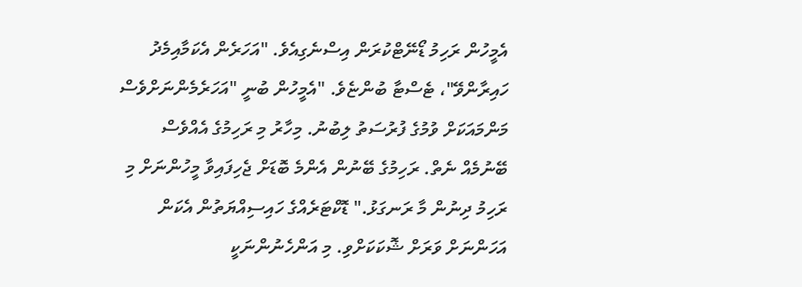އެމީހުން ރަހިމު ޑޯނޭޓްކުރަން އިސްނެގިއެވެ. "އަހަރެން އެކަމާއިމެދު ހައިރާންވޭ"، ޓެސްޓާ ބުންޏެވެ. "އެމީހުން ބުނީ "އަހަރެމެންނަށްވެސް މަންމައަކަށް ވުމުގެ ފުރުސަތު ލިބުނު. މިހާރު މި ރަހިމުގެ އެއްވެސް ބޭނުމެއް ނެތް. ރަހިމުގެ ބޭނުން އެންމެ ބޮޑަށް ޖެހިފައިވާ މީހުންނަށް މި ރަހިމު ދިނުން މާ ރަނގަޅު." ޑޮކްޓަރެއްގެ ހައިސިއްޔަތުން އެކަން އަހަންނަށް ވަރަށް ޝޮކަކަށްވި. މި އަންހެނުންނަކީ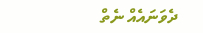ދެވަނައެއް ނެތް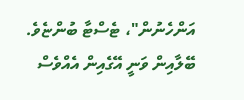އަންހެނުން"، ޓެސްޓާ ބުންޏެވެ. ބޭލާއިން ވަނީ އޭގެއިން އެއްވެސް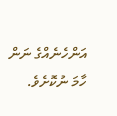އަންހެނެއްގެ ނަން ހާމަ ނުކޮށެވެ.